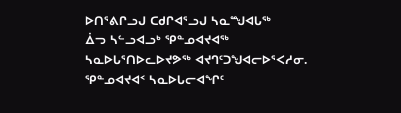ᐅᑎᕐᕕᒋᓗᒍ ᑕᑯᒋᐊᕐᓗᒍ ᓴᓇᙳᐊᒐᖅ
ᐄᓓ ᓴᓪᓗᐊᓗᒃ ᕿᓐᓄᐊᔪᐊᖅ ᓴᓇᐅᒐᕐᑎᐅᓚᐅᔪᕗᖅ ᐊᔪᒉᑦᑐᖑᐊᓕᐅᕐᐸᓱᓂ. ᕿᓐᓄᐊᔪᐊᑉ ᓴᓇᐅᒐᓕᐊᖏᑦ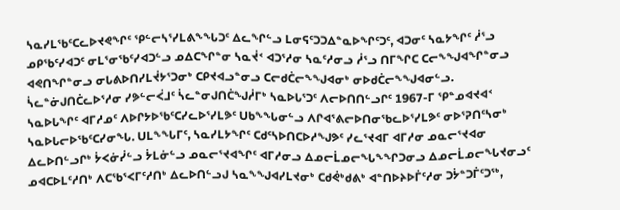ᓴᓇᓯᒪᖃᑦᑕᓚᐅᔪᕙᖏᑦ ᕿᓪᓕᓴᕐᓯᒪᕕᖕᖓᑐᑦ ᐃᓚᖏᓪᓗ ᒪᓂᕋᑦᑐᑐᐃᓐᓇᐅᖏᑦᑐᑦ, ᐊᑐᓂᑦ ᓴᓇᔭᖏᑦ ᓲᕐᓗ ᓄᑭᖃᑦᓯᐊᑐᑦ ᓂᒪᕐᓂᖃᑦᓯᐊᑐᓪᓗ ᓄᐃᑕᖏᓐᓂ ᓴᓇᔫᑉ ᐊᑐᕐᓱᓂ ᓴᓇᑦᓱᓂᓗ ᓲᕐᓗ ᑎᒥᖏᑕ ᑕᓕᖕᖑᐊᖏᓐᓂᓗ ᐊᕙᑎᖏᓐᓂᓗ ᓂᒐᕕᐅᑎᓯᒪᔫᔭᕐᑐᓂᒃ ᑕᑭᔪᐊᓗᓐᓂᓗ ᑕᓕᑯᑖᓕᖕᖑᐊᓂᒃ ᓂᐅᑯᑖᓕᖕᖑᐊᓂᓪᓗ. ᓵᓚᓐᓃᒍᑎᑖᓚᐅᕐᓱᓂ ᓯᕗᓪᓕᐹᒧᑦ ᓵᓚᓐᓂᒍᑎᑖᖑᓲᒥᒃ ᓴᓇᐅᒐᕐᑐᑦ ᐱᓕᐅᑎᑎᓪᓗᒋᑦ 1967-ᒥ ᕿᓐᓄᐊᔪᐊᑉ ᓴᓇᐅᒐᖏᑦ ᐊᒥᓱᓄᑦ ᐱᐅᒋᔭᐅᖃᑦᑕᓯᓚᐅᕐᓯᒪᕗᑦ ᑌᑲᖕᖓᓂᓪᓗ ᐱᒋᐊᕐᕕᓕᐅᑎᓂᖃᓚᐅᕐᓯᒪᕗᑦ ᓂᐅᕐᕈᑎᑦᓴᓂᒃ ᓴᓇᐅᒐᓕᐅᖃᑦᑕᓯᓂᖓ. ᑌᒪᖕᖓᒥᑦ, ᓴᓇᓯᒪᔭᖏᑦ ᑕᑯᑦᓴᐅᑎᑕᐅᓱᖑᕗᑦ ᓯᓚᕐᔪᐊᒥ ᐊᒥᓱᓂ ᓄᓇᓕᕐᔪᐊᓂ ᐃᓚᐅᑎᓪᓗᒋᒃ ᔮᐸᓃᓰᓪᓗ ᔮᒪᓃᓪᓗ ᓄᓇᓕᕐᔪᐊᖏᑦ ᐊᒥᓱᓂᓗ ᐃᓄᓕᒫᓄᓕᖓᖕᖏᑐᓂᓗ ᐃᓄᓕᒫᓄᓕᖓᔪᓂᓗᑦ ᓄᐊᑕᐅᒪᑦᓱᑎᒃ ᐱᑕᖃᕐᐸᒥᑦᓱᑎᒃ ᐃᓚᐅᑎᓪᓗᒍ ᓴᓇᖕᖑᐊᓯᒪᔪᓂᒃ ᑕᑯᕚᒃᑯᕕᒃ ᐊᓐᑎᐅᔨᐅᒦᑦᓱᓂ ᑐᔮᓐᑐᒦᑦᑐᖅ,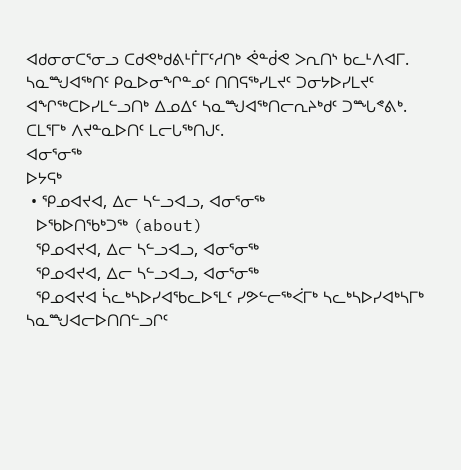ᐊᑯᓂᓂᑕᕐᓂᓗ ᑕᑯᕙᒃᑯᕕᒻᒦᒥᑦᓱᑎᒃ ᕚᓐᑰᕙ ᐳᕆᑎᔅ ᑲᓚᒻᐱᐊᒥ.
ᓴᓇᙳᐊᖅᑎᑦ ᑭᓇᐅᓂᖏᓐᓄᑦ ᑎᑎᕋᖅᓯᒪᔪᑦ ᑐᓂᔭᐅᓯᒪᔪᑦ ᐊᖏᖅᑕᐅᓯᒪᓪᓗᑎᒃ ᐃᓄᐃᑦ ᓴᓇᙳᐊᖅᑎᓕᕆᔨᒃᑯᑦ ᑐᙵᕝᕕᒃ. ᑕᒪᕐᒥᒃ ᐱᔪᓐᓇᐅᑎᑦ ᒪᓕᒐᖅᑎᒍᑦ.
ᐊᓂᕐᓂᖅ
ᐅᔭᕋᒃ
 • ᕿᓄᐊᔪᐊ, ᐃᓕ ᓴᓪᓗᐊᓗ, ᐊᓂᕐᓂᖅ
  ᐅᖃᐅᑎᖃᒃᑐᖅ (about)
  ᕿᓄᐊᔪᐊ, ᐃᓕ ᓴᓪᓗᐊᓗ, ᐊᓂᕐᓂᖅ
  ᕿᓄᐊᔪᐊ, ᐃᓕ ᓴᓪᓗᐊᓗ, ᐊᓂᕐᓂᖅ
  ᕿᓄᐊᔪᐊ ᓵᓚᒃᓴᐅᓯᐊᖃᓚᐅᕐᒪᑦ ᓯᕗᓪᓕᖅᐹᒥᒃ ᓴᓚᒃᓴᐅᓯᐊᒃᓴᒥᒃ ᓴᓇᙳᐊᓕᐅᑎᑎᓪᓗᒋᑦ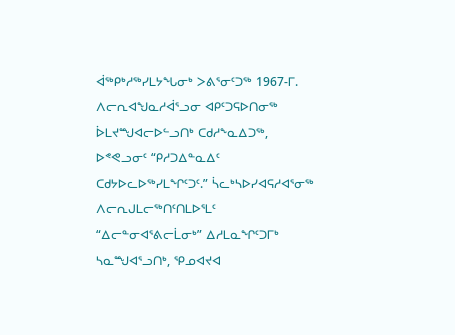ᐋᖅᑭᒃᓱᖅᓯᒪᔭᖓᓂᒃ ᐳᕕᕐᓂᑦᑐᖅ 1967-ᒥ. ᐱᓕᕆᐊᖑᓇᓱᐋᕐᓗᓂ ᐊᑭᑦᑐᕋᐅᑎᓂᖅ ᐆᒪᔪᙳᐊᓕᐅᓪᓗᑎᒃ ᑕᑯᓱᖕᓇᐃᑐᖅ, ᐅᕝᕙᓗᓂᑦ “ᑭᓱᑐᐃᓐᓇᐃᑦ ᑕᑯᔭᐅᓚᐅᖅᓯᒪᖏᑦᑐᑦ.” ᓵᓚᒃᓴᐅᓯᐊᕋᓱᐊᕐᓂᖅ ᐱᓕᕆᒍᒪᓕᖅᑎᑦᑎᒪᐅᕐᒪᑦ “ᐃᓕᓐᓂᐊᕐᕕᓕᒫᓂᒃ” ᐃᓱᒪᓇᖏᑦᑐᒥᒃ ᓴᓇᙳᐊᕐᓗᑎᒃ, ᕿᓄᐊᔪᐊ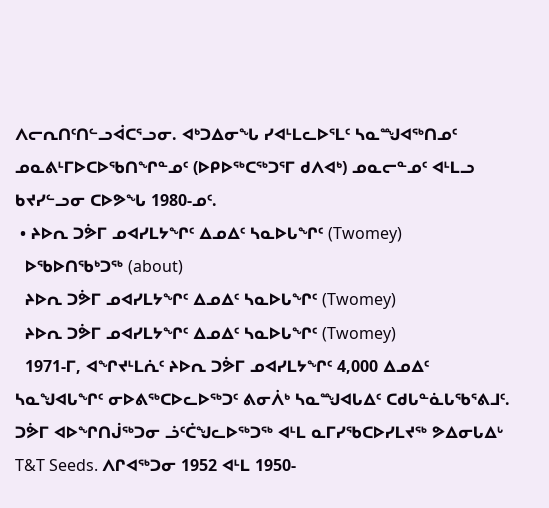ᐱᓕᕆᑎᑦᑎᓪᓗᐋᑕᕐᓗᓂ. ᐊᒃᑐᐃᓂᖓ ᓯᐊᒻᒪᓚᐅᕐᒪᑦ ᓴᓇᙳᐊᖅᑎᓄᑦ ᓄᓇᕕᒻᒥᐅᑕᐅᖃᑎᖏᓐᓄᑦ (ᐅᑭᐅᖅᑕᖅᑐᕐᒥ ᑯᐱᐊᒃ) ᓄᓇᓕᓐᓄᑦ ᐊᒻᒪᓗ ᑲᔪᓯᓪᓗᓂ ᑕᐅᕗᖓ 1980-ᓄᑦ.
 • ᔨᐅᕆ ᑐᕘᒥ ᓄᐊᓯᒪᔭᖏᑦ ᐃᓄᐃᑦ ᓴᓇᐅᒐᖏᑦ (Twomey)
  ᐅᖃᐅᑎᖃᒃᑐᖅ (about)
  ᔨᐅᕆ ᑐᕘᒥ ᓄᐊᓯᒪᔭᖏᑦ ᐃᓄᐃᑦ ᓴᓇᐅᒐᖏᑦ (Twomey)
  ᔨᐅᕆ ᑐᕘᒥ ᓄᐊᓯᒪᔭᖏᑦ ᐃᓄᐃᑦ ᓴᓇᐅᒐᖏᑦ (Twomey)
  1971-ᒥ, ᐊᖏᔪᒻᒪᕇᑦ ᔨᐅᕆ ᑐᕘᒥ ᓄᐊᓯᒪᔭᖏᑦ 4,000 ᐃᓄᐃᑦ ᓴᓇᖑᐊᒐᖏᑦ ᓂᐅᕕᖅᑕᐅᓚᐅᖅᑐᑦ ᕕᓂᐲᒃ ᓴᓇᙳᐊᒐᐃᑦ ᑕᑯᒐᓐᓈᒐᖃᕐᕕᒧᑦ. ᑐᕘᒥ ᐊᐅᖏᑎᒎᖅᑐᓂ ᓘᑦᑖᖑᓚᐅᖅᑐᖅ ᐊᒻᒪ ᓇᒥᓯᖃᑕᐅᓯᒪᔪᖅ ᕗᐃᓂᒐᐃᒡ T&T Seeds. ᐱᒋᐊᖅᑐᓂ 1952 ᐊᒻᒪ 1950-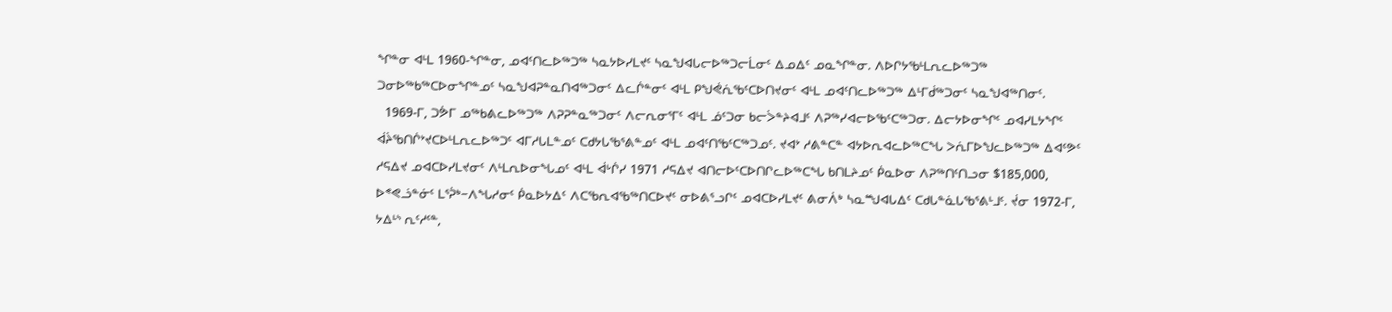ᖏᓐᓂ ᐊᒻᒪ 1960-ᖏᓐᓂ, ᓄᐊᑦᑎᓚᐅᖅᑐᖅ ᓴᓇᔭᐅᓯᒪᔪᑦ ᓴᓇᖑᐊᒐᓕᐅᖅᑐᓕᒫᓂᑦ ᐃᓄᐃᑦ ᓄᓇᖏᓐᓂ. ᐱᐅᒋᔭᖃᒻᒪᕆᓚᐅᖅᑐᖅ ᑐᓂᐅᖅᑲᖅᑕᐅᓂᖏᓐᓄᑦ ᓴᓇᖑᐊᕈᓐᓇᑎᐊᖅᑐᓂᑦ ᐃᓚᒌᓐᓂᑦ ᐊᒻᒪ ᑭᖑᕚᕇᖃᑦᑕᐅᑎᔪᓂᑦ ᐊᒻᒪ ᓄᐊᑦᑎᓚᐅᖅᑐᖅ ᐃᒻᒥᑰᖅᑐᓂᑦ ᓴᓇᖑᐊᖅᑎᓂᑦ.
  1969-ᒥ, ᑐᕘᒥ ᓄᖅᑲᕕᓚᐅᖅᑐᖅ ᐱᕈᕈᓐᓇᖅᑐᓂᑦ ᐱᓕᕆᓂᕐᒥᑦ ᐊᒻᒪ ᓅᑦᑐᓂ ᑲᓕᐴᓐᔨᐊᒧᑦ ᐱᕈᖅᓯᐊᓕᐅᖃᑦᑕᖅᑐᓂ. ᐃᓕᔭᐅᓂᖏᑦ ᓄᐊᓯᒪᔭᖏᑦ ᐋᔩᖃᑎᒌᔾᔪᑕᐅᒻᒪᕆᓚᐅᖅᑐᑦ ᐊᒥᓱᒐᒪᓐᓄᑦ ᑕᑯᔭᒐᖃᕐᕕᓐᓄᑦ ᐊᒻᒪ ᓄᐊᑦᑎᖃᑦᑕᖅᑐᓄᑦ. ᔪᐊᔾ ᓱᕕᓐᑕᓐ ᐊᔭᐅᕆᐊᓚᐅᖅᑕᖓ ᐳᕇᒥᐅᖑᓚᐅᖅᑐᖅ ᐃᐊᑦᕗᑦ ᓱᕋᐃᔪ ᓄᐊᑕᐅᓯᒪᔪᓂᑦ ᐱᒻᒪᕆᐅᓂᖓᓄᑦ ᐊᒻᒪ ᐋᒡᒌᓯ 1971 ᓱᕋᐃᔪ ᐊᑎᓕᐅᑦᑕᐅᑎᒋᓚᐅᖅᑕᖓ ᑲᑎᒪᔨᓄᑦ ᑮᓇᐅᓂ ᐱᕈᖅᑎᑦᑎᓗᓂ $185,000, ᐅᕝᕙᓘᓐᓃᑦ ᒪᕐᕉᒃ−ᐱᖓᓱᓂᑦ ᑮᓇᐅᔭᐃᑦ ᐱᑕᖃᕆᐊᖃᖅᑎᑕᐅᔪᑦ ᓂᐅᕕᕐᓗᒋᑦ ᓄᐊᑕᐅᓯᒪᔪᑦ ᕕᓂᐲᒃ ᓴᓇᙳᐊᒐᐃᑦ ᑕᑯᒐᓐᓈᒐᖃᕐᕕᒻᒧᑦ. ᔫᓂ 1972-ᒥ, ᔭᐃᒻᔅ ᕆᑦᓱᑦᓐ,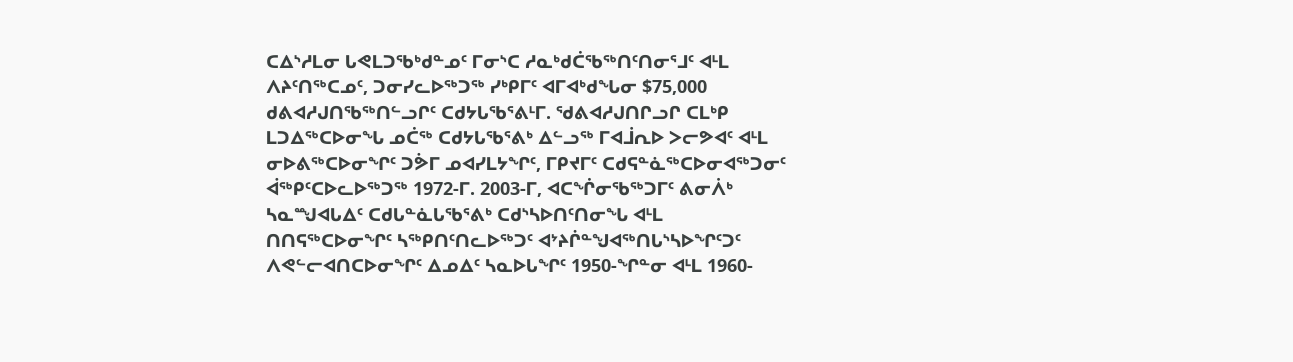ᑕᐃᔅᓱᒪᓂ ᒐᕙᒪᑐᖃᒃᑯᓐᓄᑦ ᒥᓂᔅᑕ ᓱᓇᒃᑯᑖᖃᖅᑎᑦᑎᓂᕐᒧᑦ ᐊᒻᒪ ᐱᔨᑦᑎᖅᑕᓄᑦ, ᑐᓂᓯᓚᐅᖅᑐᖅ ᓯᒃᑭᒥᑦ ᐊᒥᐊᒃᑯᖓᓂ $75,000 ᑯᕕᐊᓱᒍᑎᖃᖅᑎᓪᓗᒋᑦ ᑕᑯᔭᒐᖃᕐᕕᒻᒥ. ᖁᕕᐊᓱᒍᑎᒋᓗᒋ ᑕᒪᒃᑭ ᒪᑐᐃᖅᑕᐅᓂᖓ ᓄᑖᖅ ᑕᑯᔭᒐᖃᕐᕕᒃ ᐃᓪᓗᖅ ᒥᐊᒨᕆᐅ ᐳᓕᕗᐊᑦ ᐊᒻᒪ ᓂᐅᕕᖅᑕᐅᓂᖏᑦ ᑐᕘᒥ ᓄᐊᓯᒪᔭᖏᑦ, ᒥᑭᔪᒥᑦ ᑕᑯᕋᓐᓈᖅᑕᐅᓂᐊᖅᑐᓂᑦ ᐋᖅᑭᑦᑕᐅᓚᐅᖅᑐᖅ 1972-ᒥ. 2003-ᒥ, ᐊᑕᖐᓂᖃᖅᑐᒥᑦ ᕕᓂᐲᒃ ᓴᓇᙳᐊᒐᐃᑦ ᑕᑯᒐᓐᓈᒐᖃᕐᕕᒃ ᑕᑯᔅᓴᐅᑎᑦᑎᓂᖓ ᐊᒻᒪ ᑎᑎᕋᖅᑕᐅᓂᖏᑦ ᓴᖅᑭᑎᑦᑎᓚᐅᖅᑐᑦ ᐊᔾᔨᒌᓐᖑᐊᖅᑎᒐᔅᓴᐅᖏᑦᑐᑦ ᐱᕙᓪᓕᐊᑎᑕᐅᓂᖏᑦ ᐃᓄᐃᑦ ᓴᓇᐅᒐᖏᑦ 1950-ᖏᓐᓂ ᐊᒻᒪ 1960-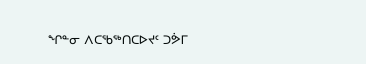ᖏᓐᓂ ᐱᑕᖃᖅᑎᑕᐅᔪᑦ ᑐᕘᒥ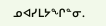ᓄᐊᓯᒪᔭᖏᓐᓂ.